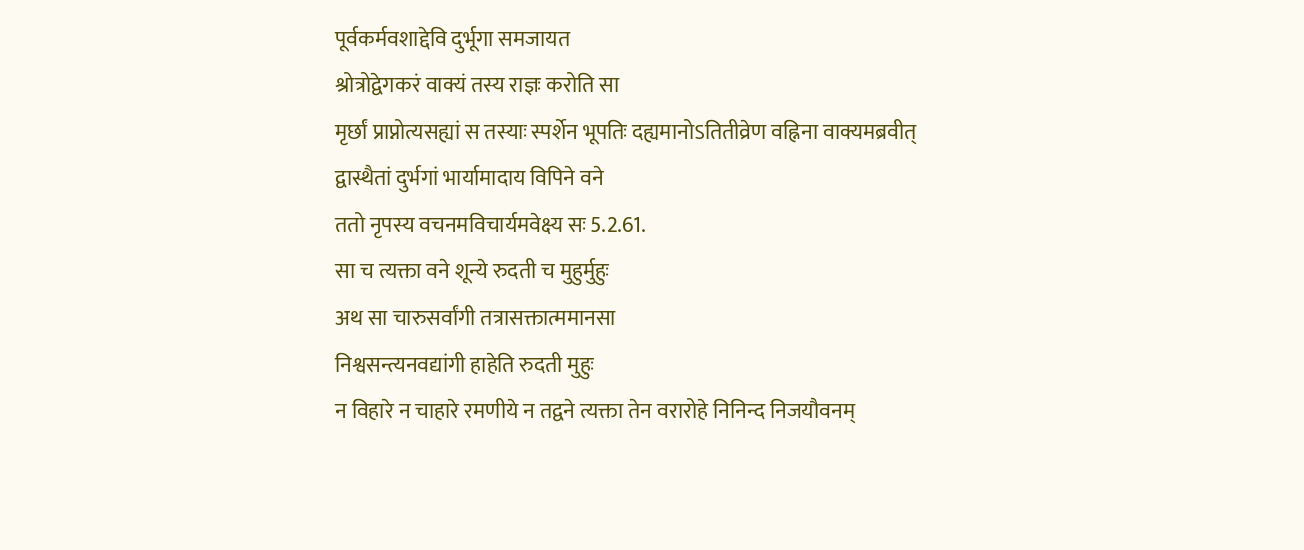पूर्वकर्मवशाद्देवि दुर्भूगा समजायत
श्रोत्रोद्वेगकरं वाक्यं तस्य राज्ञः करोति सा
मृर्छां प्राप्नोत्यसह्यां स तस्याः स्पर्शेन भूपतिः दह्यमानोऽतितीव्रेण वह्निना वाक्यमब्रवीत्
द्वास्थैतां दुर्भगां भार्यामादाय विपिने वने
ततो नृपस्य वचनमविचार्यमवेक्ष्य सः 5.2.61.
सा च त्यक्ता वने शून्ये रुदती च मुहुर्मुहुः
अथ सा चारुसर्वांगी तत्रासक्तात्ममानसा
निश्वसन्त्यनवद्यांगी हाहेति रुदती मुहुः
न विहारे न चाहारे रमणीये न तद्वने त्यक्ता तेन वरारोहे निनिन्द निजयौवनम्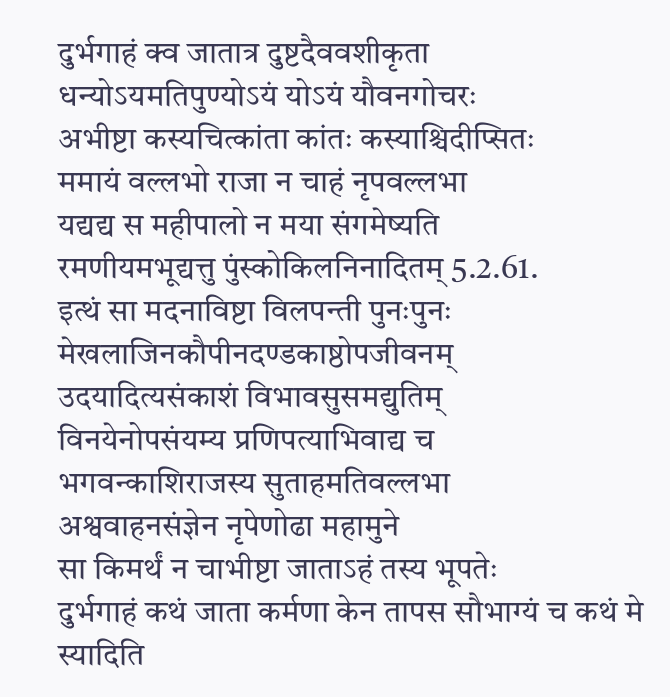दुर्भगाहं क्व जातात्र दुष्टदैववशीकृता
धन्योऽयमतिपुण्योऽयं योऽयं यौवनगोचरः
अभीष्टा कस्यचित्कांता कांतः कस्याश्चिदीप्सितः
ममायं वल्लभो राजा न चाहं नृपवल्लभा
यद्यद्य स महीपालो न मया संगमेष्यति
रमणीयमभूद्यत्तु पुंस्कोकिलनिनादितम् 5.2.61.
इत्थं सा मदनाविष्टा विलपन्ती पुनःपुनः
मेखलाजिनकौपीनदण्डकाष्ठोपजीवनम्
उदयादित्यसंकाशं विभावसुसमद्युतिम्
विनयेनोपसंयम्य प्रणिपत्याभिवाद्य च
भगवन्काशिराजस्य सुताहमतिवल्लभा
अश्ववाहनसंज्ञेन नृपेणोढा महामुने
सा किमर्थं न चाभीष्टा जाताऽहं तस्य भूपतेः
दुर्भगाहं कथं जाता कर्मणा केन तापस सौभाग्यं च कथं मे स्यादिति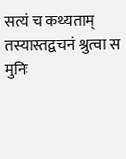सत्यं च कथ्यताम्
तस्यास्तद्वचनं श्रुत्वा स मुनिः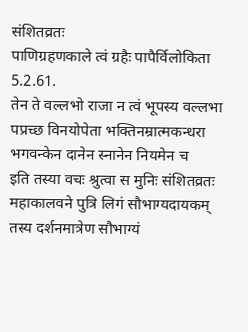संशितव्रतः
पाणिग्रहणकाले त्वं ग्रहैः पापैर्विलोकिता 5.2.61.
तेन ते वल्लभो राजा न त्वं भूपस्य वल्लभा पप्रच्छ विनयोपेता भक्तिनम्रात्मकन्धरा
भगवन्केन दानेन स्नानेन नियमेन च
इति तस्या वचः श्रुत्वा स मुनिः संशितव्रतः
महाकालवने पुत्रि लिगं सौभाग्यदायकम् तस्य दर्शनमात्रेण सौभाग्यं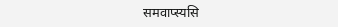समवाप्स्यसि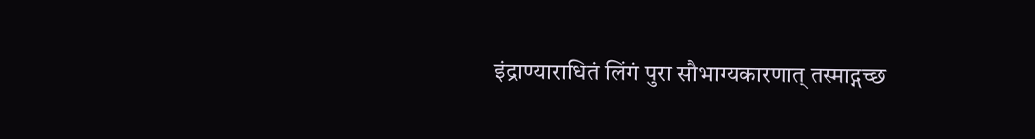इंद्राण्याराधितं लिंगं पुरा सौभाग्यकारणात् तस्माद्गच्छ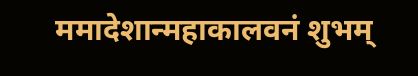ममादेशान्महाकालवनं शुभम्